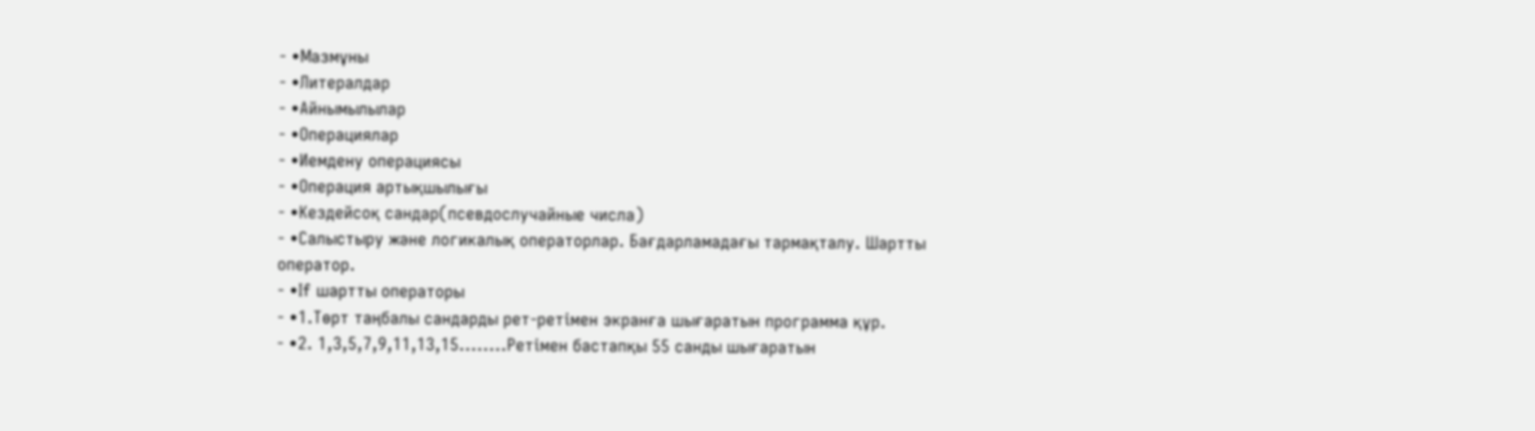- •Мазмұны
- •Литералдар
- •Айнымылылар
- •Операциялар
- •Иемдену операциясы
- •Операция артықшылығы
- •Кездейсоқ сандар(псевдослучайные числа)
- •Салыстыру және логикалық операторлар. Бағдарламадағы тармақталу. Шартты оператор.
- •If шартты операторы
- •1.Төрт таңбалы сандарды рет-ретімен экранға шығаратын программа құр.
- •2. 1,3,5,7,9,11,13,15........Ретімен бастапқы 55 санды шығаратын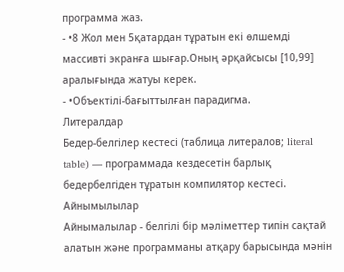программа жаз.
- •8 Жол мен 5қатардан тұратын екі өлшемді массивті экранға шығар.Оның әрқайсысы [10,99] аралығында жатуы керек.
- •Объектілі-бағыттылған парадигма.
Литералдар
Бедер-белгілер кестесі (таблица литералов; literal table) — программада кездесетін барлық бедербелгіден тұратын компилятор кестесі.
Айнымылылар
Айнымалылар - белгілі бір мәліметтер типін сақтай алатын және программаны атқару барысында мәнін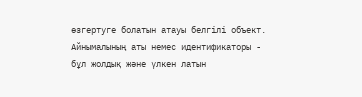өзгертуге болатын атауы белгілі объект.
Айнымалының аты немес идентификаторы - бұл жолдық және үлкен латын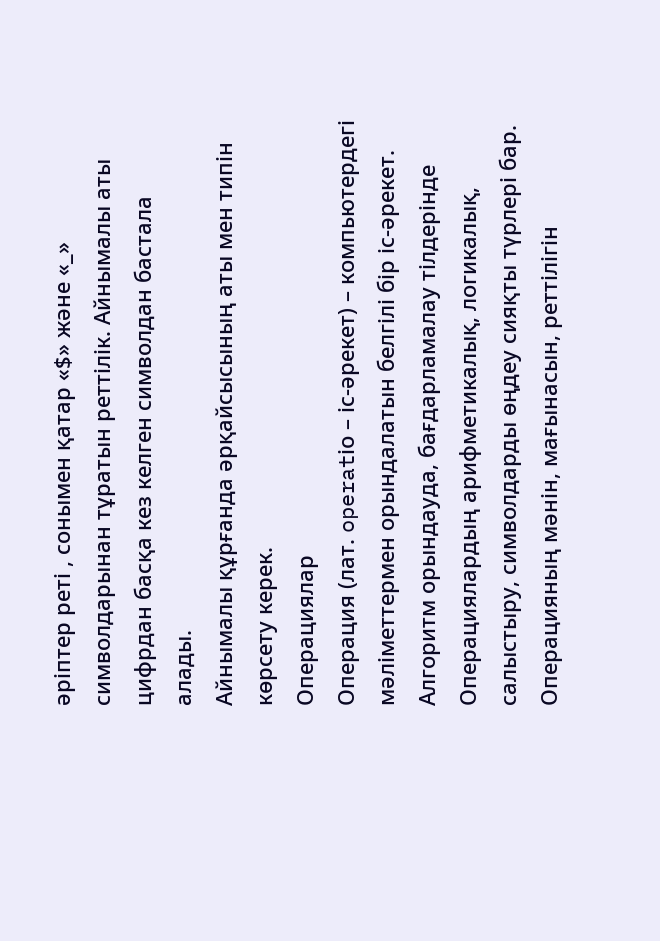әріптер реті , сонымен қатар «$» және «_» символдарынан тұратын реттілік. Айнымалы аты цифрдан басқа кез келген символдан бастала алады.
Айнымалы құрғанда әрқайсысының аты мен типін көрсету керек.
Операциялар
Операция (лат. operatіo – іс-әрекет) – компьютердегі мәліметтермен орындалатын белгілі бір іс-әрекет. Алгоритм орындауда, бағдарламалау тілдерінде Операциялардың арифметикалық, логикалық, салыстыру, символдарды өңдеу сияқты түрлері бар. Операцияның мәнін, мағынасын, реттілігін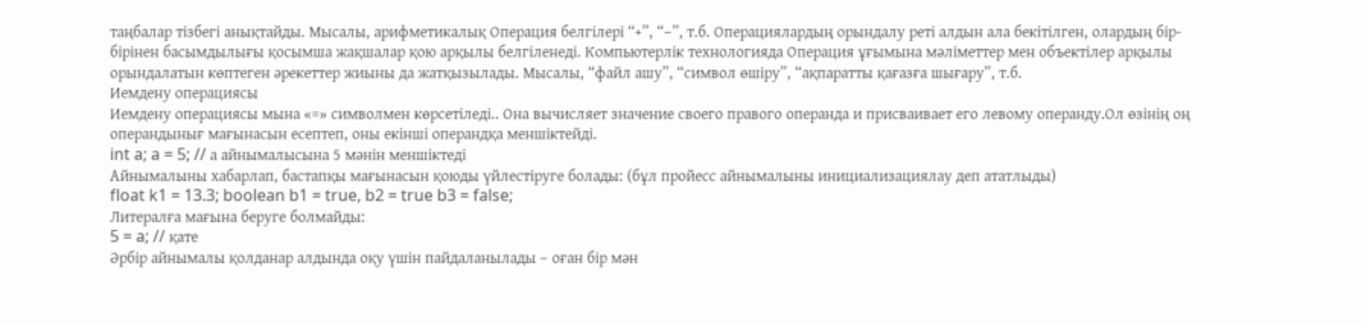таңбалар тізбегі анықтайды. Мысалы, арифметикалық Операция белгілері “+”, “–”, т.б. Операциялардың орындалу реті алдын ала бекітілген, олардың бір-бірінен басымдылығы қосымша жақшалар қою арқылы белгіленеді. Компьютерлік технологияда Операция ұғымына мәліметтер мен объектілер арқылы орындалатын көптеген әрекеттер жиыны да жатқызылады. Мысалы, “файл ашу”, “символ өшіру”, “ақпаратты қағазға шығару”, т.б.
Иемдену операциясы
Иемдену операциясы мына «=» символмен көрсетіледі.. Она вычисляет значение своего правого операнда и присваивает его левому операнду.Ол өзінің оң операндынығ мағынасын есептеп, оны екінші операндқа меншіктейді.
int a; a = 5; // а айнымалысына 5 мәнін меншіктеді
Айнымалыны хабарлап, бастапқы мағынасын қоюды үйлестіруге болады: (бұл пройесс айнымалыны инициализациялау деп ататлыды)
float k1 = 13.3; boolean b1 = true, b2 = true b3 = false;
Литералға мағына беруге болмайды:
5 = a; // қате
Әрбір айнымалы қолданар алдында оқу үшін пайдаланылады – оған бір мән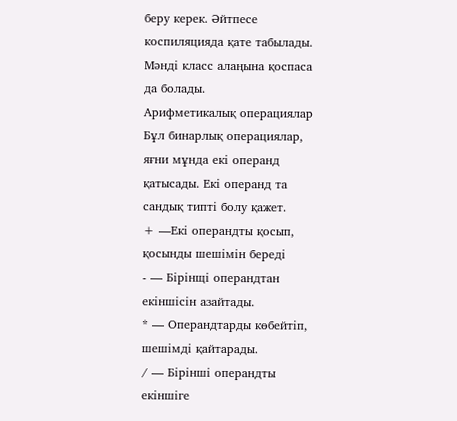беру керек. Әйтпесе коспиляцияда қате табылады. Мәнді класс алаңына қоспаса да болады.
Арифметикалық операциялар
Бұл бинарлық операциялар, яғни мұнда екі операнд қатысады. Екі операнд та сандық типті болу қажет.
+ —Екі операндты қосып, қосынды шешімін береді
- — Бірінщі операндтан екіншісін азайтады.
* — Операндтарды көбейтіп, шешімді қайтарады.
/ — Бірінші операндты екіншіге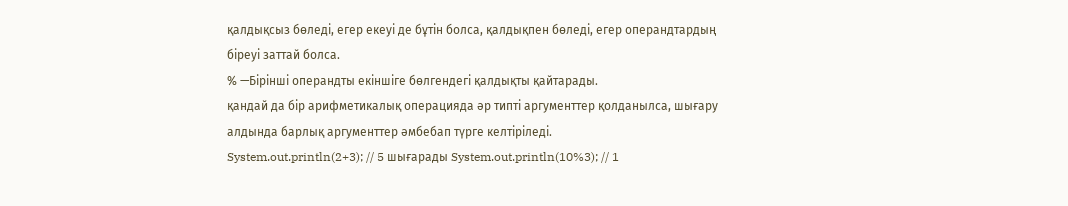қалдықсыз бөледі, егер екеуі де бұтін болса, қалдықпен бөледі, егер операндтардың біреуі заттай болса.
% —Бірінші операндты екіншіге бөлгендегі қалдықты қайтарады.
қандай да бір арифметикалық операцияда әр типті аргументтер қолданылса, шығару алдында барлық аргументтер әмбебап түрге келтіріледі.
System.out.println(2+3); // 5 шығарады System.out.println(10%3); // 1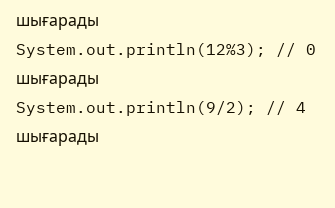шығарады System.out.println(12%3); // 0 шығарады System.out.println(9/2); // 4 шығарады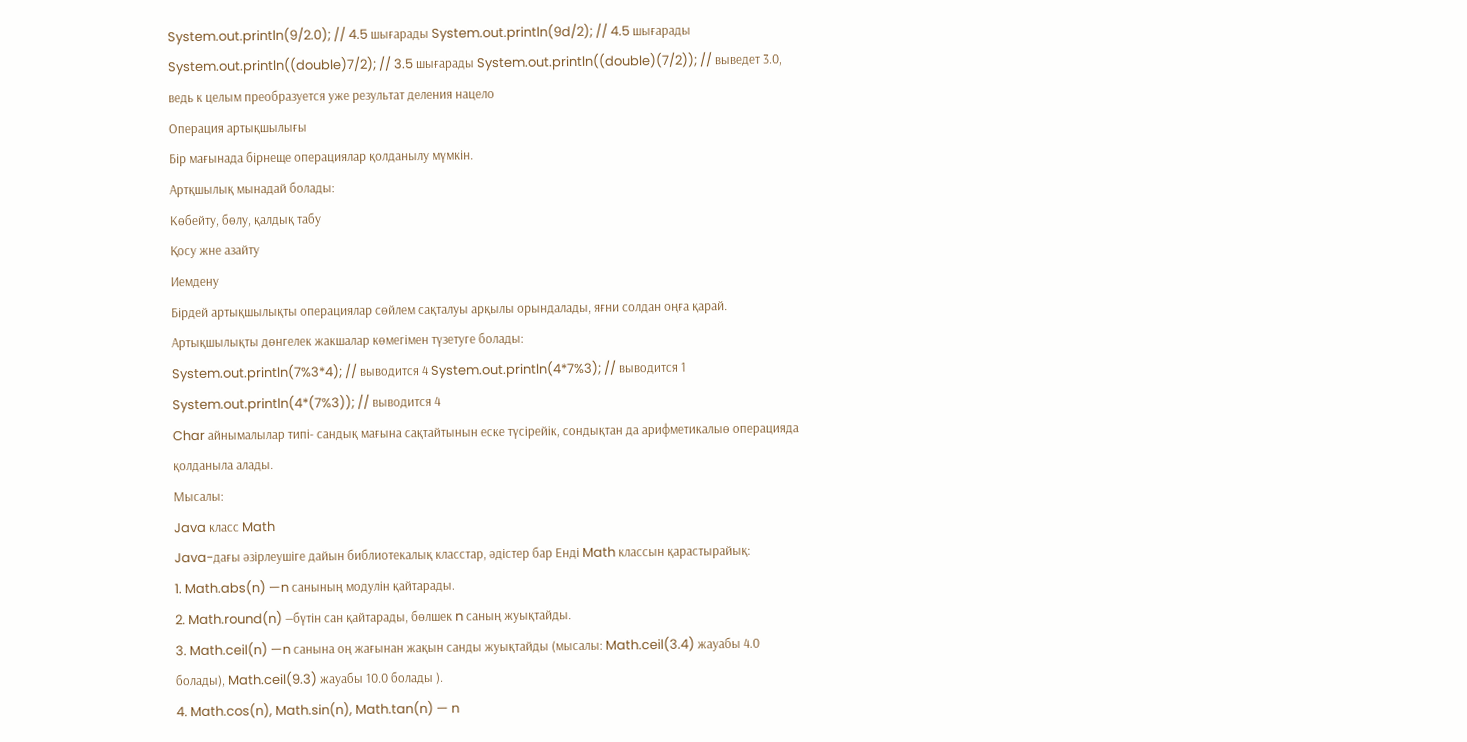System.out.println(9/2.0); // 4.5 шығарады System.out.println(9d/2); // 4.5 шығарады System.out.println((double)7/2); // 3.5 шығарады System.out.println((double)(7/2)); // выведет 3.0, ведь к целым преобразуется уже результат деления нацело
Операция артықшылығы
Бір мағынада бірнеще операциялар қолданылу мүмкін.
Артқшылық мынадай болады:
Көбейту, бөлу, қалдық табу
Қосу жне азайту
Иемдену
Бірдей артықшылықты операциялар сөйлем сақталуы арқылы орындалады, яғни солдан оңға қарай.
Артықшылықты дөнгелек жакшалар көмегімен түзетуге болады:
System.out.println(7%3*4); // выводится 4 System.out.println(4*7%3); // выводится 1 System.out.println(4*(7%3)); // выводится 4
Char айнымалылар типі- сандық мағына сақтайтынын еске түсірейік, сондықтан да арифметикалыө операцияда қолданыла алады.
Мысалы:
Java класс Math
Java-дағы әзірлеушіге дайын библиотекалық класстар, әдістер бар Енді Math классын қарастырайық:
1. Math.abs(n) —n санының модулін қайтарады.
2. Math.round(n) —бүтін сан қайтарады, бөлшек n саның жуықтайды.
3. Math.ceil(n) —n санына оң жағынан жақын санды жуықтайды (мысалы: Math.ceil(3.4) жауабы 4.0 болады), Math.ceil(9.3) жауабы 10.0 болады ).
4. Math.cos(n), Math.sin(n), Math.tan(n) — n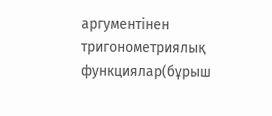аргументінен тригонометриялық функциялар(бұрыш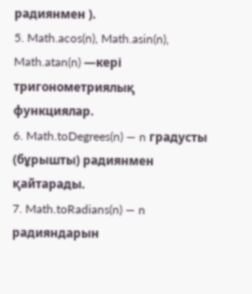радиянмен ).
5. Math.acos(n), Math.asin(n), Math.atan(n) —кері тригонометриялық функциялар.
6. Math.toDegrees(n) — n градусты (бұрышты) радиянмен қайтарады.
7. Math.toRadians(n) — n радияндарын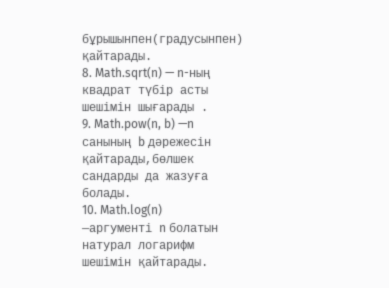бұрышынпен(градусынпен) қайтарады.
8. Math.sqrt(n) — n-ның квадрат түбір асты шешімін шығарады .
9. Math.pow(n, b) —n санының b дәрежесін қайтарады,бөлшек сандарды да жазуға болады.
10. Math.log(n) —аргументі n болатын натурал логарифм шешімін қайтарады.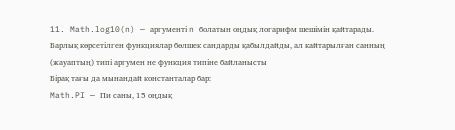11. Math.log10(n) — аргументі n болатын оңдық логарифм шешімін қайтарады.
Барлық көрсетілген функциялар бөлшек сандарды қабылдайды, ал кайтарылған санның (жауаптың) типі аргумен не функция типіне байланысты
Бірақ тағы да мынандай константалар бар:
Math.PI — Пи саны, 15 оңдық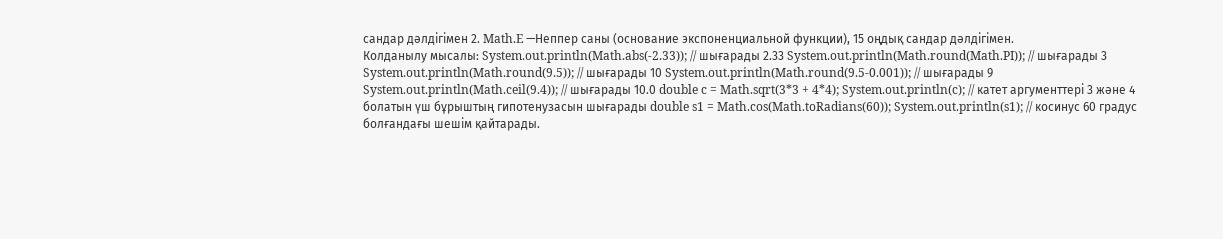сандар дәлдігімен 2. Math.E —Неппер саны (основание экспоненциальной функции), 15 оңдық сандар дәлдігімен.
Колданылу мысалы: System.out.println(Math.abs(-2.33)); // шығарады 2.33 System.out.println(Math.round(Math.PI)); // шығарады 3 System.out.println(Math.round(9.5)); // шығарады 10 System.out.println(Math.round(9.5-0.001)); // шығарады 9 System.out.println(Math.ceil(9.4)); // шығарады 10.0 double c = Math.sqrt(3*3 + 4*4); System.out.println(c); // катет аргументтері 3 және 4 болатын үш бұрыштың гипотенузасын шығарады double s1 = Math.cos(Math.toRadians(60)); System.out.println(s1); // косинус 60 градус болғандағы шешім қайтарады.